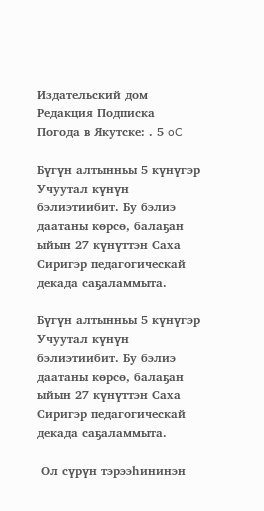Издательский дом Редакция Подписка
Погода в Якутске: . 5 oC

Бүгүн алтынньы 5 күнүгэр Учуутал күнүн бэлиэтиибит. Бу бэлиэ даатаны көрсө, балаҕан ыйын 27 күнүттэн Саха Сиригэр педагогическай декада саҕаламмыта.

Бүгүн алтынньы 5 күнүгэр Учуутал күнүн бэлиэтиибит. Бу бэлиэ даатаны көрсө, балаҕан ыйын 27 күнүттэн Саха Сиригэр педагогическай декада саҕаламмыта.

 Ол сүрүн тэрээһининэн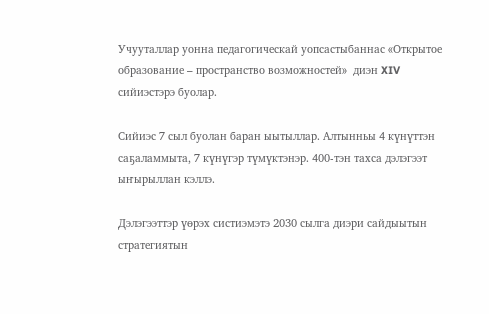Учууталлар уонна педагогическай уопсастыбаннас «Открытое образование – пространство возможностей»  диэн XIV сийиэстэрэ буолар.

Сийиэс 7 сыл буолан баран ыытыллар. Алтынньы 4 күнүттэн саҕаламмыта, 7 күнүгэр түмүктэнэр. 400-тэн тахса дэлэгээт ыҥырыллан кэллэ.

Дэлэгээттэр үөрэх систиэмэтэ 2030 сылга диэри сайдыытын стратегиятын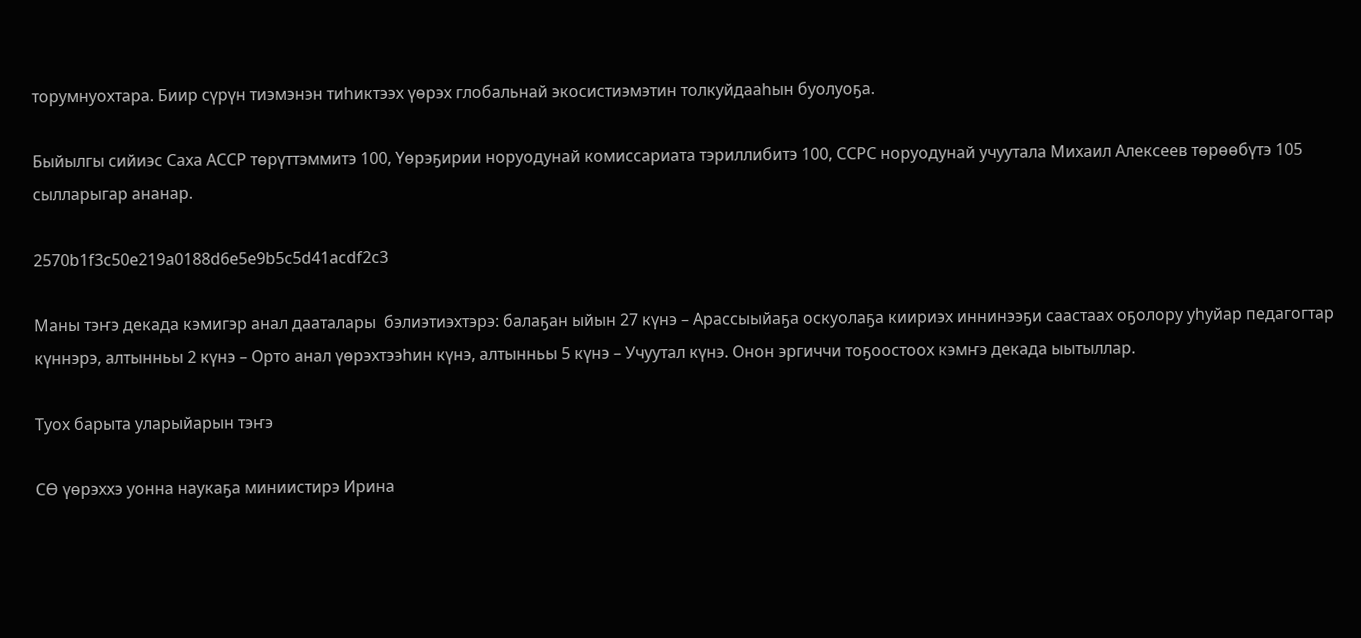торумнуохтара. Биир сүрүн тиэмэнэн тиһиктээх үөрэх глобальнай экосистиэмэтин толкуйдааһын буолуоҕа.

Быйылгы сийиэс Саха АССР төрүттэммитэ 100, Үөрэҕирии норуодунай комиссариата тэриллибитэ 100, ССРС норуодунай учуутала Михаил Алексеев төрөөбүтэ 105 сылларыгар ананар.

2570b1f3c50e219a0188d6e5e9b5c5d41acdf2c3

Маны тэҥэ декада кэмигэр анал дааталары  бэлиэтиэхтэрэ: балаҕан ыйын 27 күнэ – Арассыыйаҕа оскуолаҕа киириэх иннинээҕи саастаах оҕолору уһуйар педагогтар күннэрэ, алтынньы 2 күнэ – Орто анал үөрэхтээһин күнэ, алтынньы 5 күнэ – Учуутал күнэ. Онон эргиччи тоҕоостоох кэмҥэ декада ыытыллар.

Туох барыта уларыйарын тэҥэ

СӨ үөрэххэ уонна наукаҕа миниистирэ Ирина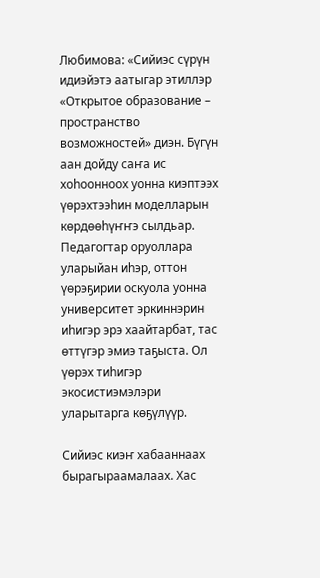Любимова: «Сийиэс сүрүн идиэйэтэ аатыгар этиллэр «Открытое образование – пространство возможностей» диэн. Бүгүн аан дойду саҥа ис хоһоонноох уонна киэптээх үөрэхтээһин моделларын көрдөөһүҥҥэ сылдьар. Педагогтар оруоллара уларыйан иһэр, оттон үөрэҕирии оскуола уонна университет эркиннэрин иһигэр эрэ хаайтарбат, тас өттүгэр эмиэ таҕыста. Ол үөрэх тиһигэр экосистиэмэлэри уларытарга көҕүлүүр.

Сийиэс киэҥ хабааннаах бырагыраамалаах. Хас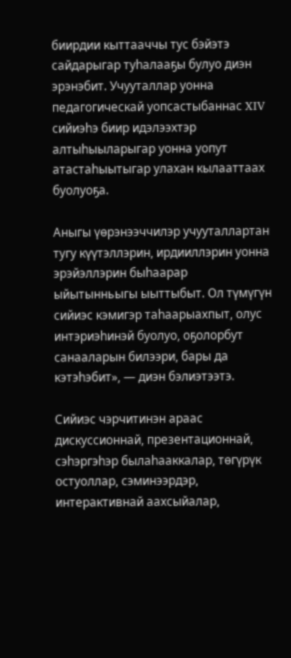биирдии кыттааччы тус бэйэтэ сайдарыгар туһалааҕы булуо диэн эрэнэбит. Учууталлар уонна педагогическай уопсастыбаннас XIV сийиэһэ биир идэлээхтэр алтыһыыларыгар уонна уопут атастаһыытыгар улахан кылааттаах буолуоҕа.

Аныгы үөрэнээччилэр учууталлартан тугу күүтэллэрин, ирдииллэрин уонна эрэйэллэрин быһаарар ыйытынньыгы ыыттыбыт. Ол түмүгүн сийиэс кэмигэр таһаарыахпыт, олус интэриэһинэй буолуо, оҕолорбут санааларын билээри, бары да кэтэһэбит», — диэн бэлиэтээтэ.

Сийиэс чэрчитинэн араас дискуссионнай, презентационнай, сэһэргэһэр былаһааккалар, төгүрүк остуоллар, сэминээрдэр, интерактивнай аахсыйалар,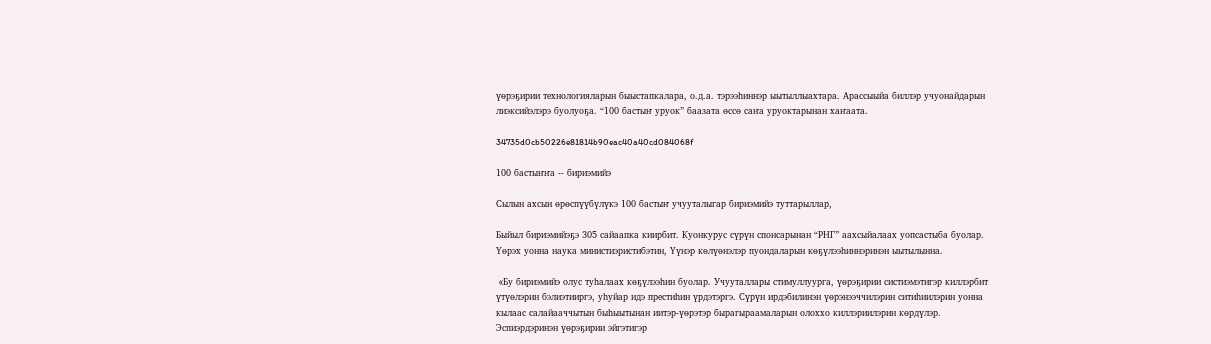үөрэҕирии технологияларын быыстапкалара, о.д.а. тэрээһиннэр ыытыллыахтара. Арассыыйа биллэр учуонайдарын лиэксийэлэрэ буолуоҕа. “100 бастыҥ уруок” баазата өссө саҥа уруоктарынан хаҥаата.

34735d0cb50226e81814b90eac40a40cd084068f

100 бастыҥҥа -- бириэмийэ

Сылын ахсын өрөспүүбүлүкэ 100 бастыҥ учууталыгар бириэмийэ туттарыллар,

Быйыл бириэмийэҕэ 305 сайаапка киирбит. Куонкурус сүрүн спонсарынан “РНГ” аахсыйалаах уопсастыба буолар. Үөрэх уонна наука министиэристибэтин, Үүнэр көлүөнэлэр пуондаларын көҕүлээһиннэринэн ыытылынна.

 «Бу бириэмийэ олус туһалаах көҕүлээһин буолар. Учууталлары стимуллуурга, үөрэҕирии систиэмэтигэр киллэрбит үтүөлэрин бэлиэтииргэ, уһуйар идэ престиһин үрдэтэргэ. Сүрүн ирдэбилинэн үөрэнээччилэрин ситиһиилэрин уонна кылаас салайааччытын быһыытынан иитэр-үөрэтэр бырагыраамаларын олоххо киллэриилэрин көрдүлэр. Эспиэрдэринэн үөрэҕирии эйгэтигэр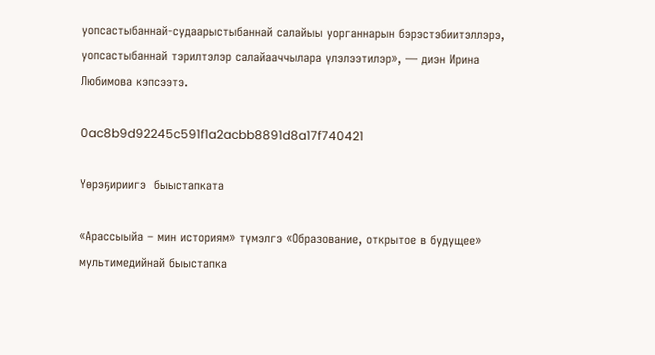уопсастыбаннай-судаарыстыбаннай салайыы уорганнарын бэрэстэбиитэллэрэ, уопсастыбаннай тэрилтэлэр салайааччылара үлэлээтилэр», — диэн Ирина Любимова кэпсээтэ.

0ac8b9d92245c591f1a2acbb8891d8a17f740421

Үөрэҕириигэ  быыстапката

«Арассыыйа – мин историям» түмэлгэ «Образование, открытое в будущее» мультимедийнай быыстапка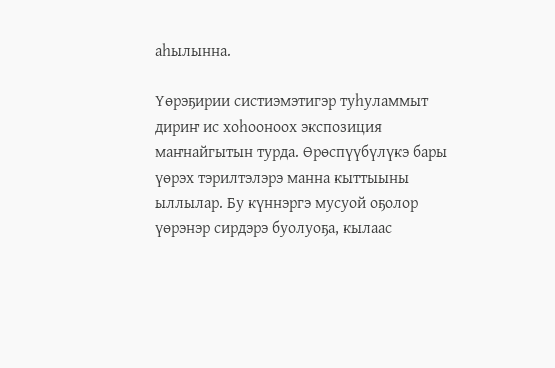аһылынна.

Үөрэҕирии систиэмэтигэр туһуламмыт дириҥ ис хоһооноох экспозиция маҥнайгытын турда. Өрөспүүбүлүкэ бары үөрэх тэрилтэлэрэ манна кыттыыны ыллылар. Бу күннэргэ мусуой оҕолор үөрэнэр сирдэрэ буолуоҕа, кылаас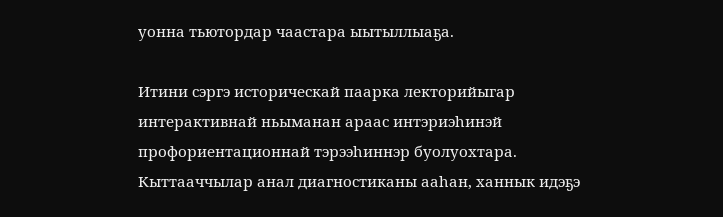уонна тьютордар чаастара ыытыллыаҕа.

Итини сэргэ историческай паарка лекторийыгар интерактивнай ньыманан араас интэриэһинэй профориентационнай тэрээһиннэр буолуохтара. Кыттааччылар анал диагностиканы ааһан, ханнык идэҕэ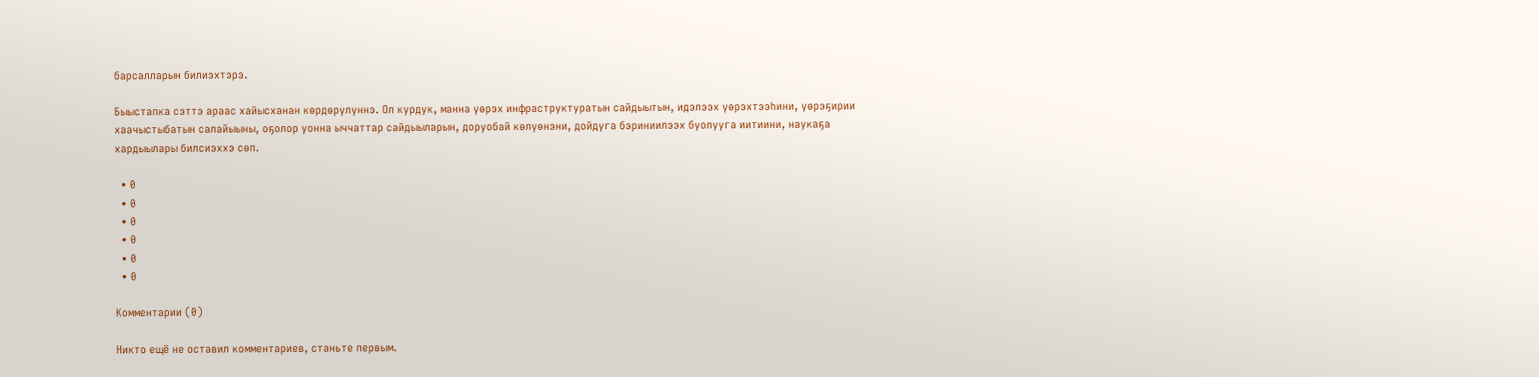барсалларын билиэхтэрэ.

Быыстапка сэттэ араас хайысханан көрдөрүлүннэ. Ол курдук, манна үөрэх инфраструктуратын сайдыытын, идэлээх үөрэхтээһини, үөрэҕирии хаачыстыбатын салайыыны, оҕолор уонна ыччаттар сайдыыларын, доруобай көлүөнэни, дойдуга бэриниилээх буолууга иитиини, наукаҕа хардыылары билсиэххэ сөп.

  • 0
  • 0
  • 0
  • 0
  • 0
  • 0

Комментарии (0)

Никто ещё не оставил комментариев, станьте первым.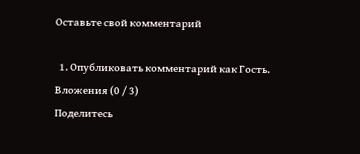Оставьте свой комментарий

  1. Опубликовать комментарий как Гость.
Вложения (0 / 3)
Поделитесь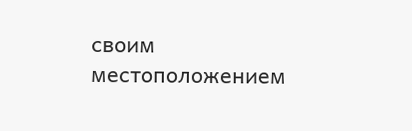своим местоположением